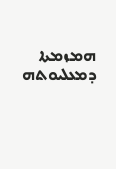ܗܡܙܡܬܐ ܕܡܥܠܝܘܬܗ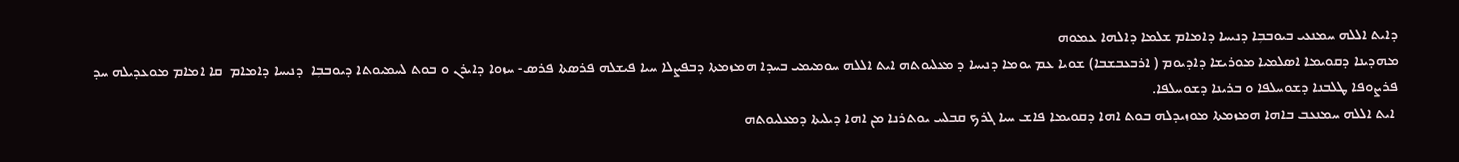ܕܐܝܬ ܐܠܠܗ ܚܡܢܥܝ ܒܝܘܒܒܼܐ ܕܢܝܚܐ ܕܐܡܐܡ ܫܠܡܐ ܕܐܠܗܐ ܥܡܘܗ
ܡܗܕܝܢܐ ܕܩܘܝܡܐ ܐܣܠܡܝܐ ܡܘܪܝܫܐ ܕܐܕܝܘܡ ( ܐܪܒܥܒܫܒܐ) ܫܘܝܐ ܥܡ ܝܘܡܐ ܕܢܝܚܐ ܕ ܡܥܠܝܘܬܗ ܐܝܬ ܐܠܠܗ ܚܘܡܝܡܝ ܒܚܕܐ ܗܡܙܡܬܐ ܕܒܦܨܠܐ ܚܝܐ ܦܝܫܠܗ ܦܪܣܬܐ ܦܪܣ- ܚܙܘܐ ܕܐܝܪܢ ܘ ܒܘܬ ܠܚܡܝܘܬܐ ܕܝܘܒܒܼܐ  ܕܢܝܚܐ ܕܐܡܐܡ  ܩܐ ܐܡܐܡ ܡܘܥܕܝܠܗ ܚܕ ܦܪܨܘܦܐ ܛܠܒܢܐ ܕܫܘܚܠܦܐ ܘ ܒܪܝܢܐ ܕܫܘܚܠܦܐ.
 ܐܝܬ ܐܠܠܗ ܚܡܢܥܒ ܒܐܗܐ ܗܡܙܡܬܐ ܡܘܙܝܕܠܗ ܒܘܬ ܐܗܐ ܕܩܘܝܡܐ ܦܐܫ ܚܝܐ ܓܪܟ ܩܒܠܚ ܝܘܬܪܢܐ ܡܢ ܐܗܐ ܕܝܠܝܬܐ ܕܡܥܠܝܘܬܗ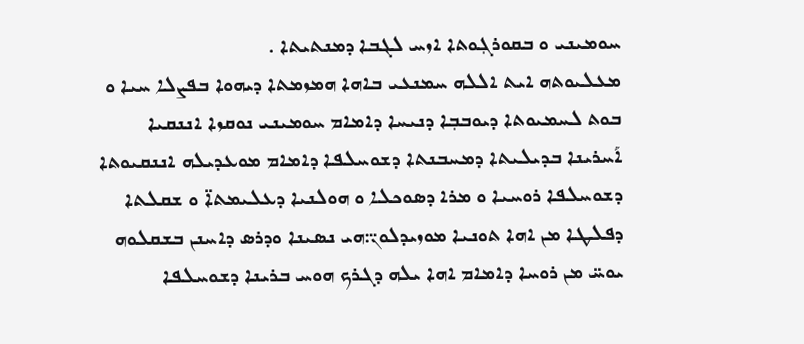ܚܘܡܝܢܝ ܘ ܒܩܘܪܓܼܘܬܐ ܐܙܚ ܠܓܒܐ ܕܡܢܬܝܬܐ .
ܡܥܠܝܘܬܗ ܐܝܬ ܐܠܠܗ ܚܡܢܥܝ ܒܐܗܐ ܗܡܙܡܬܐ ܕܝܗܘܐ ܒܦܨܠܐ ܚܝܐ ܘ ܒܘܬ ܠܚܡܝܘܬܐ ܕܝܘܒܒܼܐ ܕܢܝܚܐ ܕܐܡܐܡ ܚܘܡܝܢܝ ܢܘܩܙܐ ܐܢܢܩܝܐ ܐܰܚܪܝܢܐ ܒܕܝܠܝܬܐ ܕܡܚܒܢܬܐ ܕܫܘܚܠܦܐ ܕܐܡܐܡ ܡܘܥܕܝܠܗ ܐܢܢܩܝܘܬܐ ܕܫܘܚܠܦܐ ܪܘܚܝܐ ܘ ܡܪܐ ܕܣܘܟܠܐ ܘ ܗܘܠܢܝܐ ܕܥܠܝܡܬܐ̈ ܘ ܫܩܠܬܐ ܕܦܠܛܐ ܡܢ ܐܗܐ ܬܘܢܝܐ ܡܘܙܝܕܠܘܢ̈:ܗܝ ܢܣܝܢܐ ܘܕܪܣ ܕܐܚܢܢ ܒܫܩܠܘܗ ܝܘܚ̈ ܡܢ ܪܘܚܐ ܕܐܡܐܡ ܐܗܐ ܝܠܗ ܕܓܪܟ ܗܘܚ ܒܪܝܢܐ ܕܫܘܚܠܦܐ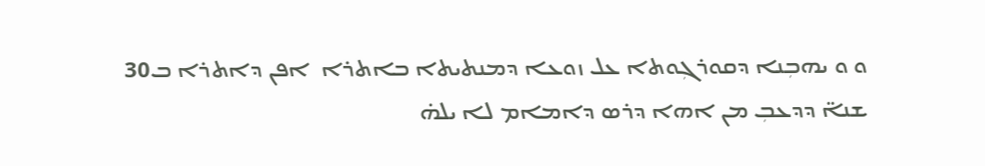ܘ ܘ ܝܗܒܼܢܐ ܕܩܘܪܓܼܘܬܐ ܥܠ ܙܘܥܐ ܕܡܢܬܝܬܐ ܒܐܬܪܐ  ܐܦܢ ܕܐܬܪܐ ܒ30 ܫܢܐ̈ ܕܕܥܒܼ ܡܢ ܐܗܐ ܕܪܣ ܕܐܡܐܡ ܠܐ ܝܠܗ̇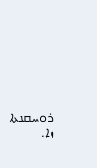ܪܘܚܩܢܬܐ ܙܐ.